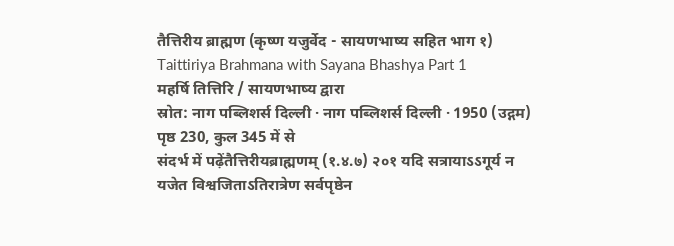तैत्तिरीय ब्राह्मण (कृष्ण यजुर्वेद - सायणभाष्य सहित भाग १)
Taittiriya Brahmana with Sayana Bhashya Part 1
महर्षि तित्तिरि / सायणभाष्य द्वारा
स्रोत: नाग पब्लिशर्स दिल्ली · नाग पब्लिशर्स दिल्ली · 1950 (उद्गम)
पृष्ठ 230, कुल 345 में से
संदर्भ में पढ़ेंतैत्तिरीयब्राह्मणम् (१.४.७) २०१ यदि सत्रायाऽऽगूर्य न यजेत विश्वजिताऽतिरात्रेण सर्वपृष्ठेन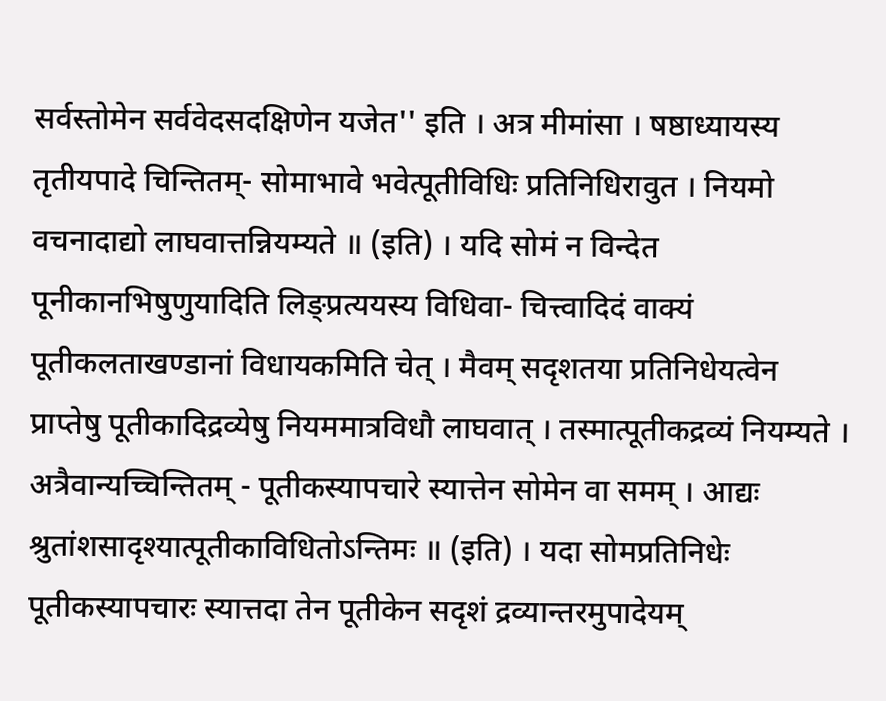सर्वस्तोमेन सर्ववेदसदक्षिणेन यजेत'' इति । अत्र मीमांसा । षष्ठाध्यायस्य तृतीयपादे चिन्तितम्- सोमाभावे भवेत्पूतीविधिः प्रतिनिधिरावुत । नियमो वचनादाद्यो लाघवात्तन्नियम्यते ॥ (इति) । यदि सोमं न विन्देत पूनीकानभिषुणुयादिति लिङ्प्रत्ययस्य विधिवा- चित्त्वादिदं वाक्यं पूतीकलताखण्डानां विधायकमिति चेत् । मैवम् सदृशतया प्रतिनिधेयत्वेन प्राप्तेषु पूतीकादिद्रव्येषु नियममात्रविधौ लाघवात् । तस्मात्पूतीकद्रव्यं नियम्यते । अत्रैवान्यच्चिन्तितम् - पूतीकस्यापचारे स्यात्तेन सोमेन वा समम् । आद्यः श्रुतांशसादृश्यात्पूतीकाविधितोऽन्तिमः ॥ (इति) । यदा सोमप्रतिनिधेः पूतीकस्यापचारः स्यात्तदा तेन पूतीकेन सदृशं द्रव्यान्तरमुपादेयम्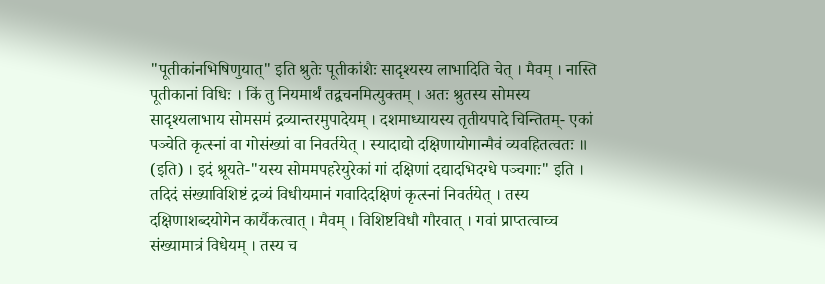"पूतीकांनभिषिणुयात्" इति श्रुतेः पूतीकांशैः सादृश्यस्य लाभादिति चेत् । मैवम् । नास्ति पूतीकानां विधिः । किं तु नियमार्थं तद्वचनमित्युक्तम् । अतः श्रुतस्य सोमस्य सादृश्यलाभाय सोमसमं द्रव्यान्तरमुपादेयम् । दशमाध्यायस्य तृतीयपादे चिन्तितम्- एकां पञ्चेति कृत्स्नां वा गोसंख्यां वा निवर्तयेत् । स्यादाद्यो दक्षिणायोगान्मैवं व्यवहितत्वतः ॥ (इति) । इदं श्रूयते-"यस्य सोममपहरेयुरेकां गां दक्षिणां दद्यादभिदग्धे पञ्चगाः" इति । तदिदं संख्याविशिष्टं द्रव्यं विधीयमानं गवादिदक्षिणं कृत्स्नां निवर्तयेत् । तस्य दक्षिणाशब्दयोगेन कार्यैकत्वात् । मैवम् । विशिष्टविधौ गौरवात् । गवां प्राप्तत्वाच्च संख्यामात्रं विधेयम् । तस्य च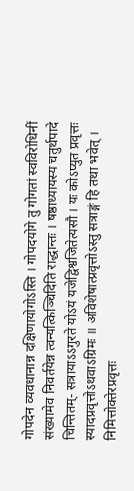गोपदेन व्यवधानान्न दक्षिणायोगोऽस्ति । गोपदयोगे तु गोगतां स्वविरोधिनीं संख्यामेव निवर्तयेन्न त्वन्यत्किञ्चिदिति राद्धान्तः । षष्ठाध्यायस्य चतुर्थपादे चिन्तितम्- सत्रायाऽऽगुरते योऽयं यजेद्विश्वजितेत्यसौ । यः कोऽप्युत प्रवृत्तः स्यादप्रवृत्तोऽथवाऽग्रिमः ॥ अविशेषात्प्रवृत्तोऽस्तु सत्राङ्गं हि तथा भवेत् । निमित्तोक्तेरप्रवृत्तः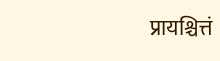प्रायश्चित्तं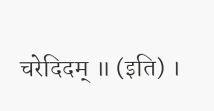चरेदिदम् ॥ (इति) ।